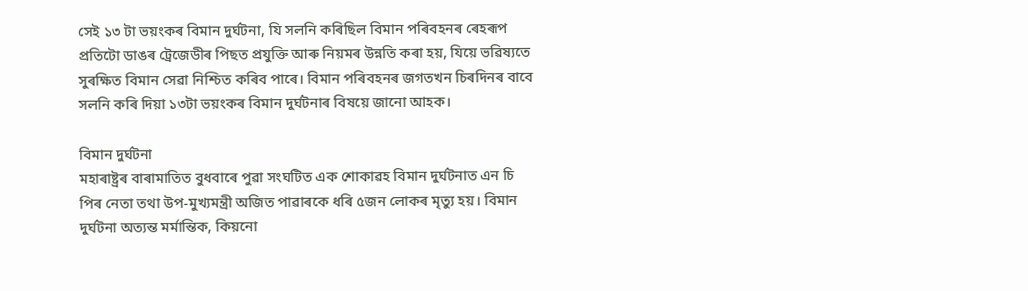সেই ১৩ টা ভয়ংকৰ বিমান দুৰ্ঘটনা, যি সলনি কৰিছিল বিমান পৰিবহনৰ ৰেহৰূপ
প্ৰতিটো ডাঙৰ ট্ৰেজেডীৰ পিছত প্ৰযুক্তি আৰু নিয়মৰ উন্নতি কৰা হয়, যিয়ে ভৱিষ্যতে সুৰক্ষিত বিমান সেৱা নিশ্চিত কৰিব পাৰে। বিমান পৰিবহনৰ জগতখন চিৰদিনৰ বাবে সলনি কৰি দিয়া ১৩টা ভয়ংকৰ বিমান দুৰ্ঘটনাৰ বিষয়ে জানো আহক।

বিমান দুৰ্ঘটনা
মহাৰাষ্ট্ৰৰ বাৰামাতিত বুধবাৰে পুৱা সংঘটিত এক শোকাৱহ বিমান দুৰ্ঘটনাত এন চি পিৰ নেতা তথা উপ-মুখ্যমন্ত্ৰী অজিত পাৱাৰকে ধৰি ৫জন লোকৰ মৃত্যু হয়। বিমান দুৰ্ঘটনা অত্যন্ত মৰ্মান্তিক, কিয়নো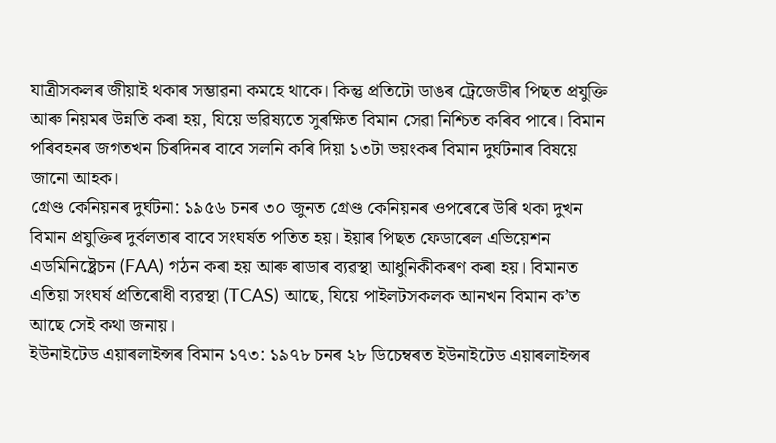যাত্ৰীসকলৰ জীয়াই থকাৰ সম্ভাৱনা কমহে থাকে। কিন্তু প্ৰতিটো ডাঙৰ ট্ৰেজেডীৰ পিছত প্ৰযুক্তি আৰু নিয়মৰ উন্নতি কৰা হয়, যিয়ে ভৱিষ্যতে সুৰক্ষিত বিমান সেৱা নিশ্চিত কৰিব পাৰে। বিমান পৰিবহনৰ জগতখন চিৰদিনৰ বাবে সলনি কৰি দিয়া ১৩টা ভয়ংকৰ বিমান দুৰ্ঘটনাৰ বিষয়ে জানো আহক।
গ্ৰেণ্ড কেনিয়নৰ দুৰ্ঘটনা: ১৯৫৬ চনৰ ৩০ জুনত গ্ৰেণ্ড কেনিয়নৰ ওপৰেৰে উৰি থকা দুখন বিমান প্ৰযুক্তিৰ দুৰ্বলতাৰ বাবে সংঘৰ্ষত পতিত হয়। ইয়াৰ পিছত ফেডাৰেল এভিয়েশন এডমিনিষ্ট্ৰেচন (FAA) গঠন কৰা হয় আৰু ৰাডাৰ ব্যৱস্থা আধুনিকীকৰণ কৰা হয়। বিমানত এতিয়া সংঘৰ্ষ প্ৰতিৰোধী ব্যৱস্থা (TCAS) আছে, যিয়ে পাইলটসকলক আনখন বিমান ক’ত আছে সেই কথা জনায়।
ইউনাইটেড এয়াৰলাইন্সৰ বিমান ১৭৩: ১৯৭৮ চনৰ ২৮ ডিচেম্বৰত ইউনাইটেড এয়াৰলাইন্সৰ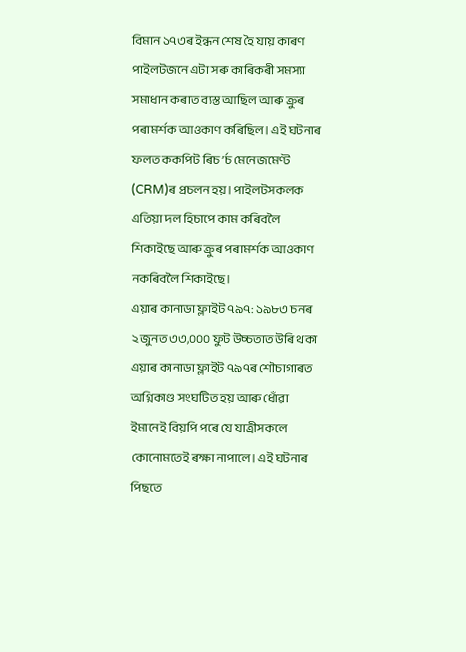বিমান ১৭৩ৰ ইন্ধন শেষ হৈ যায় কাৰণ পাইলটজনে এটা সৰু কাৰিকৰী সমস্যা সমাধান কৰাত ব্যস্ত আছিল আৰু ক্ৰুৰ পৰামৰ্শক আওকাণ কৰিছিল। এই ঘটনাৰ ফলত ককপিট ৰিচ’ৰ্চ মেনেজমেণ্ট (CRM)ৰ প্ৰচলন হয়। পাইলটসকলক এতিয়া দল হিচাপে কাম কৰিবলৈ শিকাইছে আৰু ক্ৰুৰ পৰামৰ্শক আওকাণ নকৰিবলৈ শিকাইছে।
এয়াৰ কানাডা ফ্লাইট ৭৯৭: ১৯৮৩ চনৰ ২ জুনত ৩৩,০০০ ফুট উচ্চতাত উৰি থকা এয়াৰ কানাডা ফ্লাইট ৭৯৭ৰ শৌচাগাৰত অগ্নিকাণ্ড সংঘটিত হয় আৰু ধোঁৱা ইমানেই বিয়পি পৰে যে যাত্ৰীসকলে কোনোমতেই ৰক্ষা নাপালে। এই ঘটনাৰ পিছতে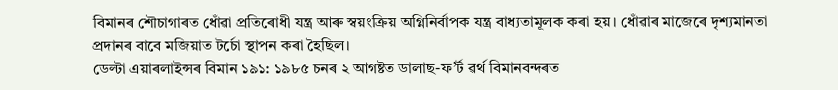বিমানৰ শৌচাগাৰত ধোঁৱা প্ৰতিৰোধী যন্ত্ৰ আৰু স্বয়ংক্ৰিয় অগ্নিনিৰ্বাপক যন্ত্ৰ বাধ্যতামূলক কৰা হয়। ধোঁৱাৰ মাজেৰে দৃশ্যমানতা প্ৰদানৰ বাবে মজিয়াত টৰ্চো স্থাপন কৰা হৈছিল।
ডেল্টা এয়াৰলাইন্সৰ বিমান ১৯১: ১৯৮৫ চনৰ ২ আগষ্টত ডালাছ-ফ’ৰ্ট ৱৰ্থ বিমানবন্দৰত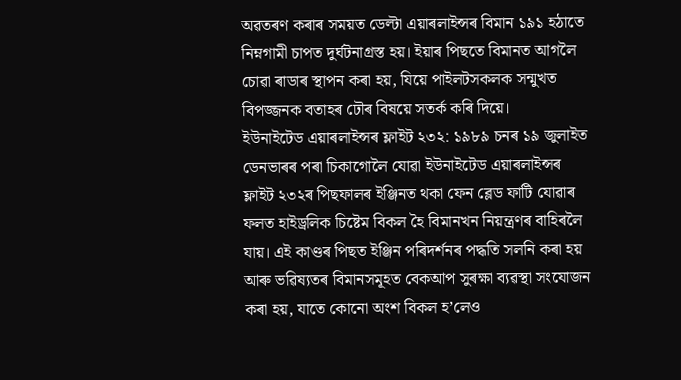অৱতৰণ কৰাৰ সময়ত ডেল্টা এয়াৰলাইন্সৰ বিমান ১৯১ হঠাতে নিম্নগামী চাপত দুৰ্ঘটনাগ্ৰস্ত হয়। ইয়াৰ পিছতে বিমানত আগলৈ চোৱা ৰাডাৰ স্থাপন কৰা হয়, যিয়ে পাইলটসকলক সন্মুখত বিপজ্জনক বতাহৰ ঢৌৰ বিষয়ে সতৰ্ক কৰি দিয়ে।
ইউনাইটেড এয়াৰলাইন্সৰ ফ্লাইট ২৩২: ১৯৮৯ চনৰ ১৯ জুলাইত ডেনভাৰৰ পৰা চিকাগোলৈ যোৱা ইউনাইটেড এয়াৰলাইন্সৰ ফ্লাইট ২৩২ৰ পিছফালৰ ইঞ্জিনত থকা ফেন ব্লেড ফাটি যোৱাৰ ফলত হাইড্ৰলিক চিষ্টেম বিকল হৈ বিমানখন নিয়ন্ত্ৰণৰ বাহিৰলৈ যায়। এই কাণ্ডৰ পিছত ইঞ্জিন পৰিদৰ্শনৰ পদ্ধতি সলনি কৰা হয় আৰু ভৱিষ্যতৰ বিমানসমূহত বেকআপ সুৰক্ষা ব্যৱস্থা সংযোজন কৰা হয়, যাতে কোনো অংশ বিকল হ’লেও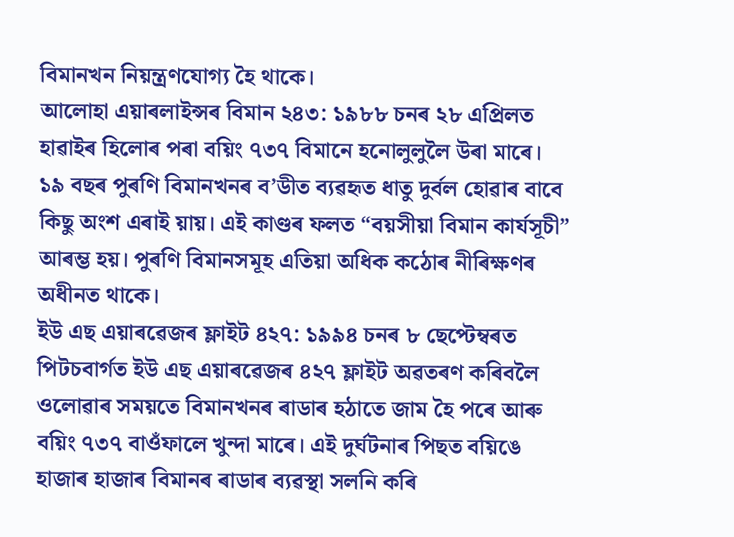বিমানখন নিয়ন্ত্ৰণযোগ্য হৈ থাকে।
আলোহা এয়াৰলাইন্সৰ বিমান ২৪৩: ১৯৮৮ চনৰ ২৮ এপ্ৰিলত হাৱাইৰ হিলোৰ পৰা বয়িং ৭৩৭ বিমানে হনোলুলুলৈ উৰা মাৰে। ১৯ বছৰ পুৰণি বিমানখনৰ ব’ডীত ব্যৱহৃত ধাতু দুৰ্বল হোৱাৰ বাবে কিছু অংশ এৰাই য়ায়। এই কাণ্ডৰ ফলত “বয়সীয়া বিমান কাৰ্যসূচী” আৰম্ভ হয়। পুৰণি বিমানসমূহ এতিয়া অধিক কঠোৰ নীৰিক্ষণৰ অধীনত থাকে।
ইউ এছ এয়াৰৱেজৰ ফ্লাইট ৪২৭: ১৯৯৪ চনৰ ৮ ছেপ্টেম্বৰত পিটচবাৰ্গত ইউ এছ এয়াৰৱেজৰ ৪২৭ ফ্লাইট অৱতৰণ কৰিবলৈ ওলোৱাৰ সময়তে বিমানখনৰ ৰাডাৰ হঠাতে জাম হৈ পৰে আৰু বয়িং ৭৩৭ বাওঁফালে খুন্দা মাৰে। এই দুৰ্ঘটনাৰ পিছত বয়িঙে হাজাৰ হাজাৰ বিমানৰ ৰাডাৰ ব্যৱস্থা সলনি কৰি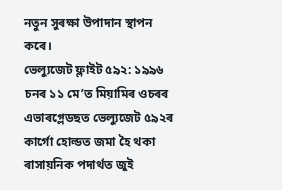নতুন সুৰক্ষা উপাদান স্থাপন কৰে।
ভেল্যুজেট ফ্লাইট ৫৯২: ১৯৯৬ চনৰ ১১ মে’ত মিয়ামিৰ ওচৰৰ এভাৰগ্লেডছত ভেল্যুজেট ৫৯২ৰ কাৰ্গো হোল্ডত জমা হৈ থকা ৰাসায়নিক পদাৰ্থত জুই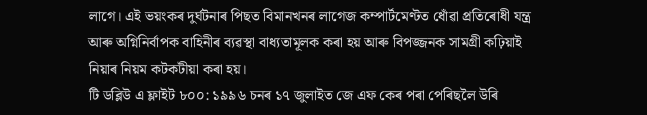লাগে। এই ভয়ংকৰ দুৰ্ঘটনাৰ পিছত বিমানখনৰ লাগেজ কম্পাৰ্টমেণ্টত ধোঁৱা প্ৰতিৰোধী যন্ত্ৰ আৰু অগ্নিনিৰ্বাপক বাহিনীৰ ব্যৱস্থা বাধ্যতামূলক কৰা হয় আৰু বিপজ্জনক সামগ্ৰী কঢ়িয়াই নিয়াৰ নিয়ম কটকটীয়া কৰা হয়।
টি ডব্লিউ এ ফ্লাইট ৮০০: ১৯৯৬ চনৰ ১৭ জুলাইত জে এফ কেৰ পৰা পেৰিছলৈ উৰি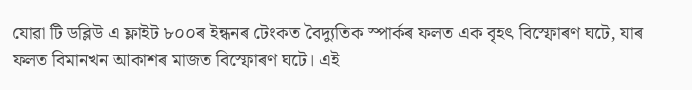যোৱা টি ডব্লিউ এ ফ্লাইট ৮০০ৰ ইন্ধনৰ টেংকত বৈদ্যুতিক স্পাৰ্কৰ ফলত এক বৃহৎ বিস্ফোৰণ ঘটে, যাৰ ফলত বিমানখন আকাশৰ মাজত বিস্ফোৰণ ঘটে। এই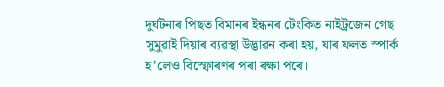দুৰ্ঘটনাৰ পিছত বিমানৰ ইন্ধনৰ টেংকিত নাইট্ৰজেন গেছ সুমুৱাই দিয়াৰ ব্যৱস্থা উদ্ভাৱন কৰা হয়, যাৰ ফলত স্পাৰ্ক হ’লেও বিস্ফোৰণৰ পৰা ৰক্ষা পৰে।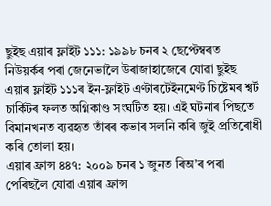ছুইছ এয়াৰ ফ্লাইট ১১১: ১৯৯৮ চনৰ ২ ছেপ্টেম্বৰত নিউয়ৰ্কৰ পৰা জেনেভালৈ উৰাজাহাজেৰে যোৱা ছুইছ এয়াৰ ফ্লাইট ১১১ৰ ইন-ফ্লাইট এণ্টাৰটেইনমেণ্ট চিষ্টেমৰ শ্বৰ্ট চাৰ্কিটৰ ফলত অগ্নিকাণ্ড সংঘটিত হয়। এই ঘটনাৰ পিছতে বিমানখনত ব্যৱহৃত তাঁৰৰ কভাৰ সলনি কৰি জুই প্ৰতিৰোধী কৰি তোলা হয়।
এয়াৰ ফ্ৰান্স ৪৪৭: ২০০৯ চনৰ ১ জুনত ৰিঅ’ৰ পৰা পেৰিছলৈ যোৱা এয়াৰ ফ্ৰান্স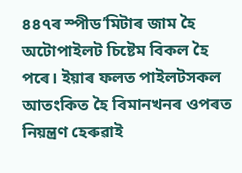৪৪৭ৰ স্পীড’মিটাৰ জাম হৈ অটোপাইলট চিষ্টেম বিকল হৈ পৰে। ইয়াৰ ফলত পাইলটসকল আতংকিত হৈ বিমানখনৰ ওপৰত নিয়ন্ত্ৰণ হেৰুৱাই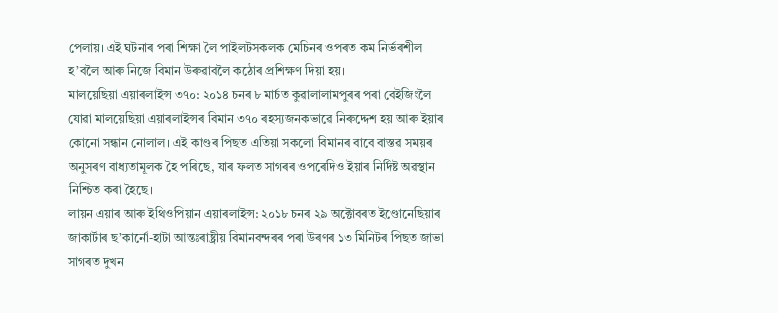পেলায়। এই ঘটনাৰ পৰা শিক্ষা লৈ পাইলটসকলক মেচিনৰ ওপৰত কম নিৰ্ভৰশীল হ’বলৈ আৰু নিজে বিমান উৰুৱাবলৈ কঠোৰ প্ৰশিক্ষণ দিয়া হয়।
মালয়েছিয়া এয়াৰলাইন্স ৩৭০: ২০১৪ চনৰ ৮ মাৰ্চত কুৱালালামপুৰৰ পৰা বেইজিংলৈ যোৱা মালয়েছিয়া এয়াৰলাইন্সৰ বিমান ৩৭০ ৰহস্যজনকভাৱে নিৰুদ্দেশ হয় আৰু ইয়াৰ কোনো সন্ধান নোলাল। এই কাণ্ডৰ পিছত এতিয়া সকলো বিমানৰ বাবে বাস্তৱ সময়ৰ অনুসৰণ বাধ্যতামূলক হৈ পৰিছে, যাৰ ফলত সাগৰৰ ওপৰেদিও ইয়াৰ নিৰ্দিষ্ট অৱস্থান নিশ্চিত কৰা হৈছে।
লায়ন এয়াৰ আৰু ইথিওপিয়ান এয়াৰলাইন্স: ২০১৮ চনৰ ২৯ অক্টোবৰত ইণ্ডোনেছিয়াৰ জাকাৰ্টাৰ ছ’কাৰ্নো-হাটা আন্তঃৰাষ্ট্ৰীয় বিমানবন্দৰৰ পৰা উৰণৰ ১৩ মিনিটৰ পিছত জাভা সাগৰত দুখন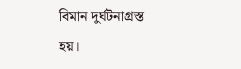বিমান দুৰ্ঘটনাগ্ৰস্ত হয়।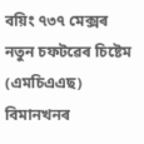বয়িং ৭৩৭ মেক্সৰ নতুন চফটৱেৰ চিষ্টেম (এমচিএএছ) বিমানখনৰ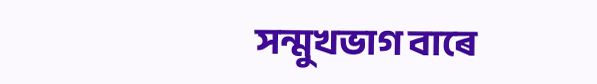সন্মুখভাগ বাৰে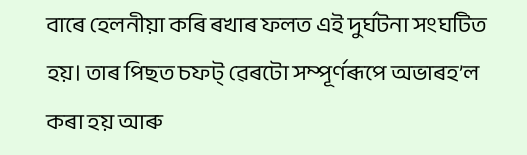বাৰে হেলনীয়া কৰি ৰখাৰ ফলত এই দুৰ্ঘটনা সংঘটিত হয়। তাৰ পিছত চফট্ ৱেৰটো সম্পূৰ্ণৰূপে অভাৰহ’ল কৰা হয় আৰু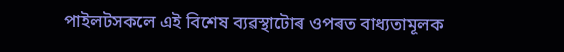পাইলটসকলে এই বিশেষ ব্যৱস্থাটোৰ ওপৰত বাধ্যতামূলক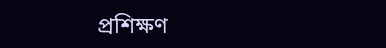প্ৰশিক্ষণ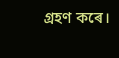গ্ৰহণ কৰে।